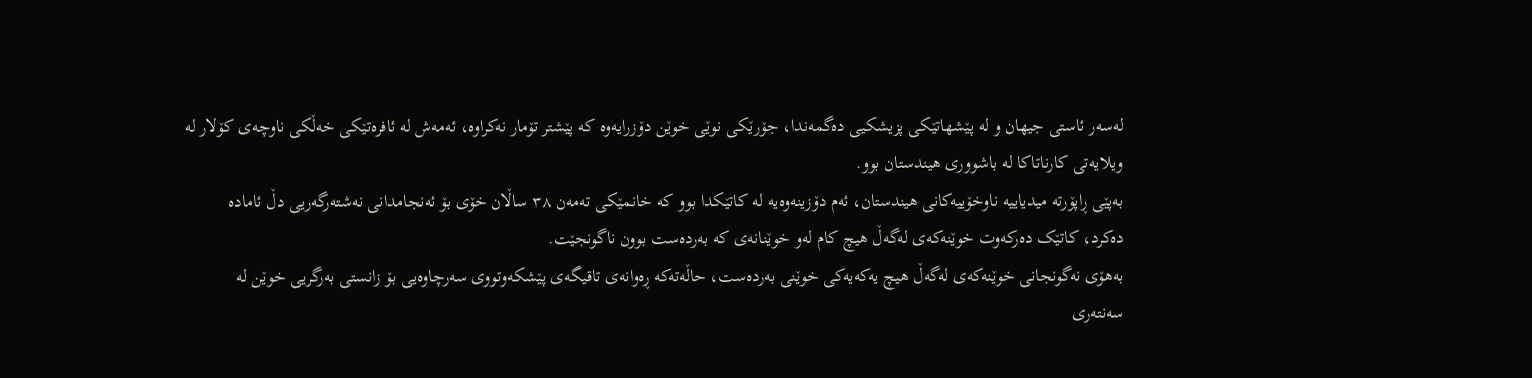لەسەر ئاستی جیهان و لە پێشهاتێکی پزیشکیی دەگمەندا، جۆرێکی نوێی خوێن دۆزرایەوە کە پێشتر تۆمار نەکراوە، ئەمەش لە ئافرەتێکی خەڵکی ناوچەی کۆلار لە ویلایەتی کارناتاکا لە باشووری هیندستان بوو.
بەپێی ڕاپۆرتە میدیاییە ناوخۆییەکانی هیندستان، ئەم دۆزینەوەیە لە کاتێکدا بوو کە خانمێکی تەمەن ٣٨ ساڵان خۆی بۆ ئەنجامدانی نەشتەرگەریی دڵ ئامادە دەکرد، کاتێک دەرکەوت خوێنەکەی لەگەڵ هیچ کام لەو خوێنانەی کە بەردەست بوون ناگونجێت.
بەهۆی نەگونجانی خوێنەکەی لەگەڵ هیچ یەکەیەکی خوێنی بەردەست، حاڵەتەکە ڕەوانەی تاقیگەی پێشکەوتووی سەرچاوەیی بۆ زانستی بەرگریی خوێن لە سەنتەری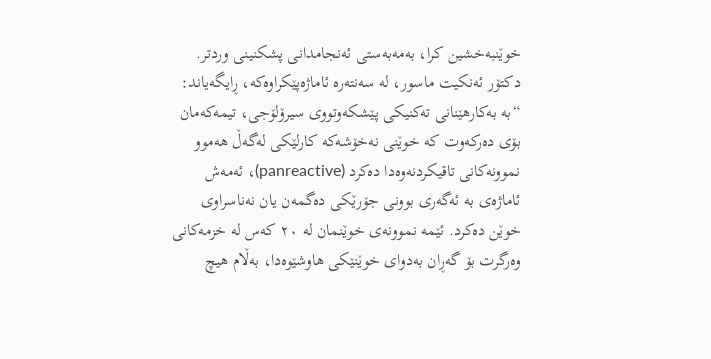خوێنبەخشین کرا، بەمەبەستی ئەنجامدانی پشکنینی وردتر.
دکتۆر ئەنکیت ماسور، لە سەنتەرە ئاماژەپێکراوەکە، ڕایگەیاند: “بە بەکارهێنانی تەکنیکی پێشکەوتووی سیرۆلۆجی، تیمەکەمان بۆی دەرکەوت کە خوێنی نەخۆشەکە کارلێکی لەگەڵ هەموو نموونەکانی تاقیکردنەوەدا دەکرد (panreactive)، ئەمەش ئاماژەی بە ئەگەری بوونی جۆرێکی دەگمەن یان نەناسراوی خوێن دەکرد. ئێمە نموونەی خوێنمان لە ٢٠ کەس لە خزمەکانی وەرگرت بۆ گەڕان بەدوای خوێنێکی هاوشێوەدا، بەڵام هیچ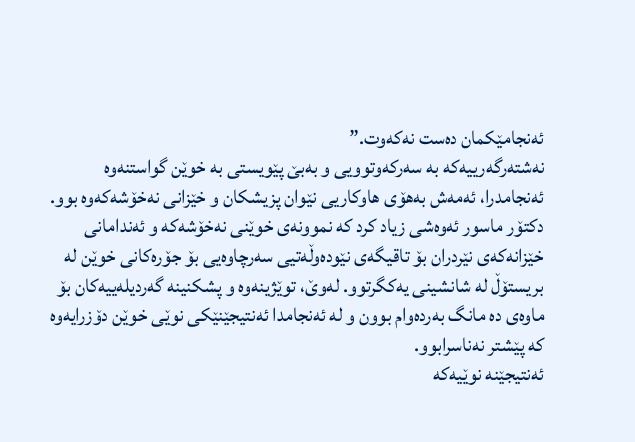ئەنجامێکمان دەست نەکەوت.”
نەشتەرگەرییەکە بە سەرکەوتوویی و بەبێ پێویستی بە خوێن گواستنەوە ئەنجامدرا، ئەمەش بەهۆی هاوکاریی نێوان پزیشکان و خێزانی نەخۆشەکەوە بوو.
دکتۆر ماسور ئەوەشی زیاد کرد کە نموونەی خوێنی نەخۆشەکە و ئەندامانی خێزانەکەی نێردران بۆ تاقیگەی نێودەوڵەتیی سەرچاوەیی بۆ جۆرەکانی خوێن لە بریستۆڵ لە شانشینی یەکگرتوو. لەوێ، توێژینەوە و پشکنینە گەردیلەییەکان بۆ ماوەی دە مانگ بەردەوام بوون و لە ئەنجامدا ئەنتیجێنێکی نوێی خوێن دۆزرایەوە کە پێشتر نەناسرابوو.
ئەنتیجێنە نوێیەکە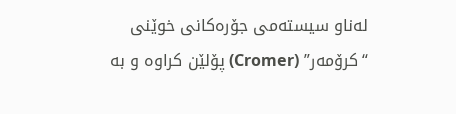لەناو سیستەمی جۆرەکانی خوێنی “کرۆمەر” (Cromer) پۆلێن کراوە و بە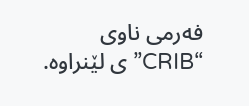فەرمی ناوی “CRIB”ی لێنراوە.